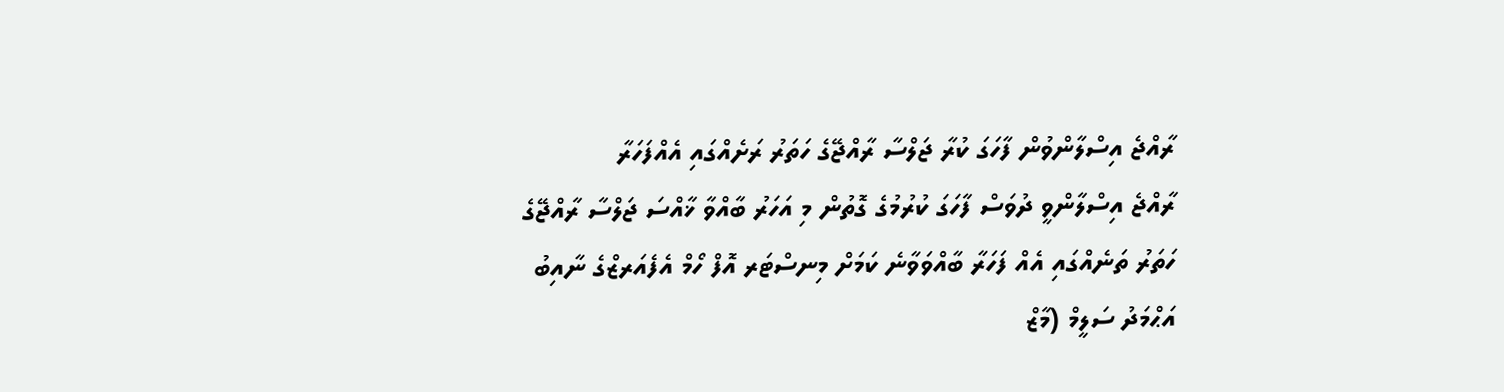ރާއްޖެ އިސްލާންވުން ފާހަގަ ކުރާ ޖަލްސާ ރާއްޖޭގެ ހަތަރު ރަށެއްގައި އެއްފަހަރާ
ރާއްޖެ އިސްލާންވީ ދުވަސް ފާހަގަ ކުރުމުގެ ގޮތުން މި އަހަރު ބާއްވާ ޚާއްސަ ޖަލްސާ ރާއްޖޭގެ ހަތަރު ތަނެއްގައި އެއް ފަހަރާ ބާއްވަވާނެ ކަމަށް މިނސްޓަރ އޮފް ހޯމް އެފެއަރޒްގެ ނާއިބު އަޙްމަދު ސަލީމް (މާޒް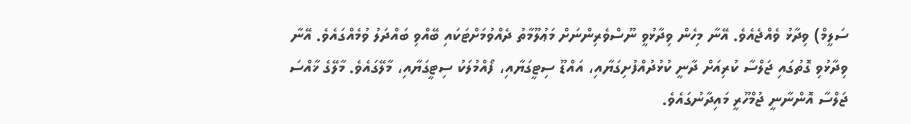ސަލީމް) ވިދާޅު ވެއްޖެއެވެ. އޭނާ މިހެން ވިދާޅުވީ ނޫސްވެރިންނަށް މަޢުލޫމާތު ދެއްވުމަށްޓަކައި ބޭއްވި ބައްދަލު ވުމެއްގައެވެ. އޭނާ ވިދާޅުވި ގޮތުގައި ޖަލްސާ ކުރިއަށް ދާނީ ކުޅުދުއްފުށިގަޔާއި، އައްޑޫ ސިޓީގަޔާއި، ފޯއްމުލަކު ސިޓީގަޔާއި، މާލޭގައެވެ. މާލޭގެ ޚާއްސަ ޖަލްސާ އޮންނާނީ ޖުމްހޫރީ މައިދާނުގައެވެ.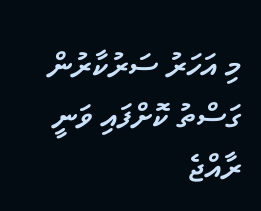މި އަހަރު ސަރުކާރުން ގަސްތު ކޮށްފައި ވަނީ ރާއްޖެ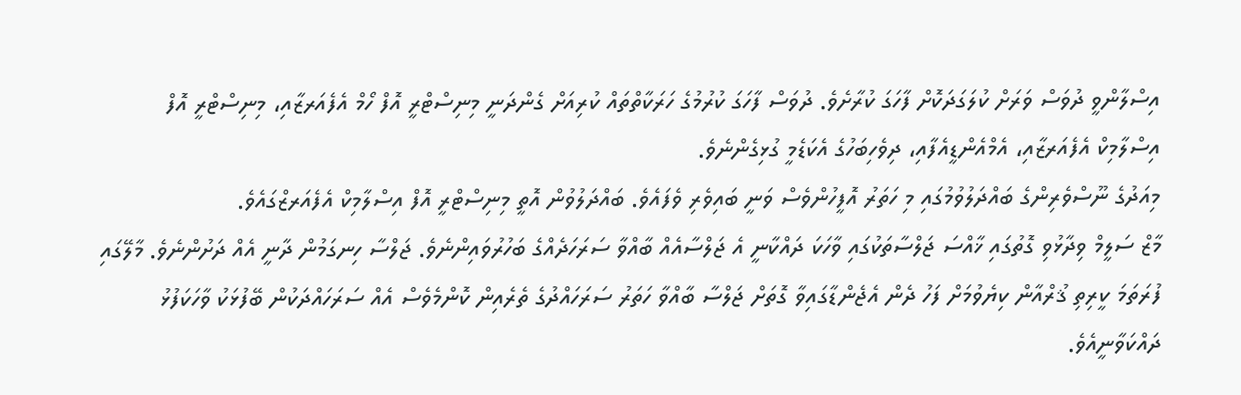އިސްލާންވީ ދުވަސް ވަރަށް ކުލަގަދަކޮށް ފާހަގަ ކުރާށެވެ. ދުވަސް ފާހަގަ ކުރުމުގެ ހަރަކާތްތައް ކުރިއަށް ގެންދަނީ މިނިސްޓްރީ އޮފް ހޯމް އެފެއަރޒާއި، މިނިސްޓްރީ އޮފް އިސްލާމިކް އެފެއަރޒާއި، އެމްއެންޑީއެފާއި، ދިވެހިބަހުގެ އެކަޑެމީ ގުޅިގެންނެވެ.
މިއަދުގެ ނޫސްވެރިންގެ ބައްދަލުވުމުގައި މި ހަތަރު އޮފީހުންވެސް ވަނީ ބައިވެރި ވެފައެވެ. ބައްދަލުވުން އޮތީ މިނިސްޓްރީ އޮފް އިސްލާމިކް އެފެއަރޒްގައެވެ.
މާޒް ސަލީމް ވިދާޅުވި ގޮތުގައި ޚާއްސަ ޖަލްސާތަކުގައި ވާހަކަ ދައްކާނީ އެ ޖަލްސާއެއް ބާއްވާ ސަރަހަދެއްގެ ބަހުރުވައިންނެވެ. ޖަލްސާ ހިނގަމުން ދާނީ އެއް ދަށުންނެވެ. މާލޭގައި ފުރަތަމަ ކީރިތި ޤުރްއާން ކިޔެވުމަށް ފަހު ދެން އެޖެންޑާގައިވާ ގޮތަށް ޖަލްސާ ބާއްވާ ހަތަރު ސަރަހައްދުގެ ތެރެއިން ކޮންމެވެސް އެއް ސަރަހައްދަކުން ބޭފުޅަކު ވާހަކަފުޅު ދައްކަވާނީއެވެ.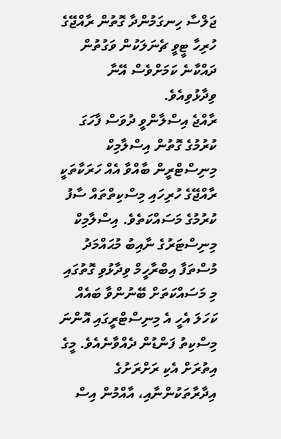ޖަލްސާ ހިނގަމުންދާ ގޮތުން ރާއްޖޭގެ ހުރިހާ ޓީވީ ޗެނަލަކުން ވަގުތުން ދައްކާނެ ކަމަށްވެސް އޭނާ ވިދާޅުވިއެވެ.
ރާއްޖެ އިސްލާންވީ ދުވަސް ފާހަގަ ކުރުމުގެ ގޮތުން އިސްލާމިކް މިނިސްޓްރީން ބާއްވާ އެއް ހަރަކާތަކީ ރާއްޖޭގެ ހުރިހައި މިސްކިތްތައް ސާފު ކުރުމުގެ މަސައްކަތެވެ. އިސްލާމިކް މިނިސްޓަރުގެ ނާއިބު މުޙައްމަދު މުސްތަފާ އިބްރާހީމް ވިދާޅުވި ގޮތުގައި މި މަސައްކަތަށް ބޭނުންވާ ބައެއް ކަހަލަ އެހީ އެ މިނިސްޓްރީގައި އޮންނަ މިސްކިތު ފަންޑުން ދެއްވާނެއެވެ. މީގެ އިތުރަށް އެކި ރަށްރަށުގެ އިދާރާތަކުންނާއި، އާއްމުން އިސް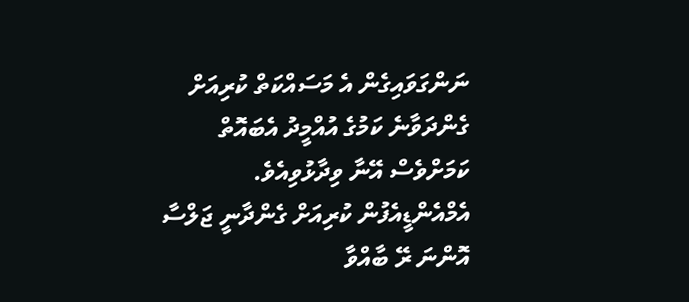ނަންގަވައިގެން އެ މަސައްކަތް ކުރިއަށް ގެންދަވާނެ ކަމުގެ އުއްމީދު އެބައޮތް ކަމަށްވެސް އޭނާ ވިދާޅުވިއެވެ.
އެމްއެންޑީއެފުން ކުރިއަށް ގެންދާނީ ޖަލްސާ އޮންނަ ރޭ ބާއްވާ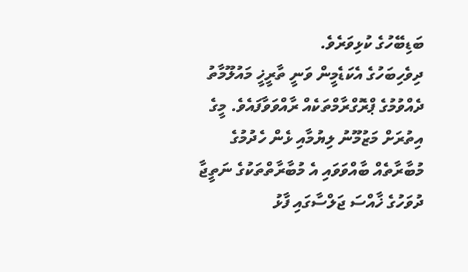ބަޑިބޭހުގެ ކުޅިވަރެވެ.
ދިވެހިބަހުގެ އެކަޑެމީން ވަނީ ތާރީޚީ މައުލޫމާތު ދެއްވުމުގެ ޕްރޮގްރާމްތަކެއް ރާއްވަވާފައެވެ. މީގެ އިތުރަށް މަޒުމޫނު ލިޔުމާއި ޅެން ހެދުމުގެ މުބާރާތެއް ބާއްވަވައި އެ މުބާރާތްތަކުގެ ނަތީޖާ ދުވަހުގެ ޚާއްސަ ޖަލްސާގައި ފާޅު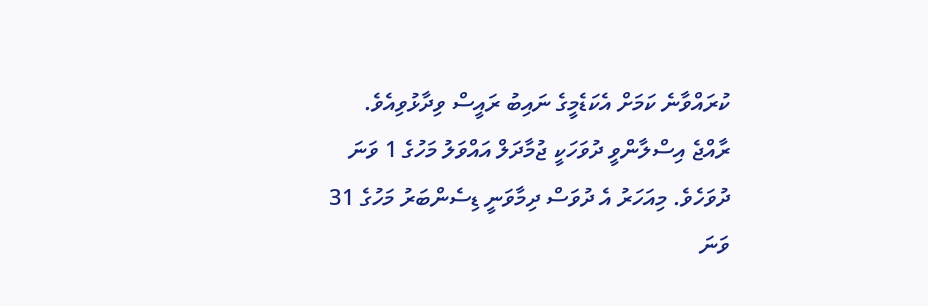ކުރައްވާނެ ކަމަށް އެކަޑެމީގެ ނައިބު ރައީސް ވިދާޅުވިއެވެ.
ރާއްޖެ އިސްލާންވީ ދުވަހަކީ ޖުމާދަލް އައްވަލު މަހުގެ 1 ވަނަ ދުވަހެވެ. މިއަހަރު އެ ދުވަސް ދިމާވަނީ ޑިސެންބަރު މަހުގެ 31 ވަނަ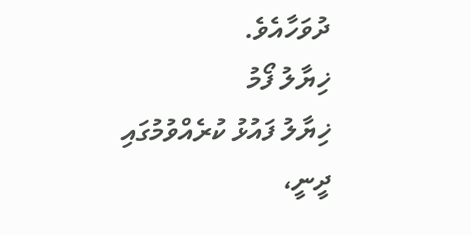ދުވަހާއެވެ.
ޚިޔާލު ފޯމު
ޚިޔާލު ފައުޅު ކުރެއްވުމުގައި ދީނީ،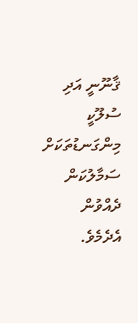ޤާނޫނީ އަދި ސުލޫކީ މިންގަނޑުތަކަށް ސަމާލުކަން ދެއްވުން އެދެމެވެ.